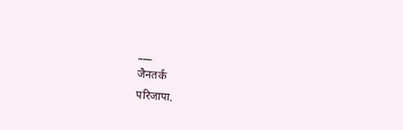___
जैनतर्क
परिजापा.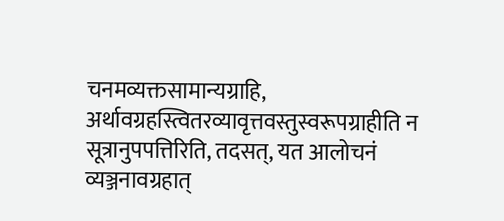चनमव्यक्तसामान्यग्राहि, अर्थावग्रहस्त्वितरव्यावृत्तवस्तुस्वरूपग्राहीति न सूत्रानुपपत्तिरिति, तदसत्, यत आलोचनं व्यञ्जनावग्रहात्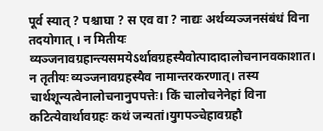पूर्व स्यात् ? पश्चाघा ? स एव वा ? नाद्यः अर्थव्यञ्जनसंबंधं विना तदयोगात् । न मितीयः व्यञ्जनावग्रहान्त्यसमयेऽर्थावग्रहस्यैवोत्पादादालोचनानवकाशात। न तृतीयः व्यञ्जनावग्रहस्यैव नामान्तरकरणात्। तस्य चार्थशून्यत्वेनालोचनानुपपत्तेः। किं चालोचनेनेहां विना कटित्येवार्थावग्रहः कथं जन्यतां।युगपञ्चेहावग्रहौ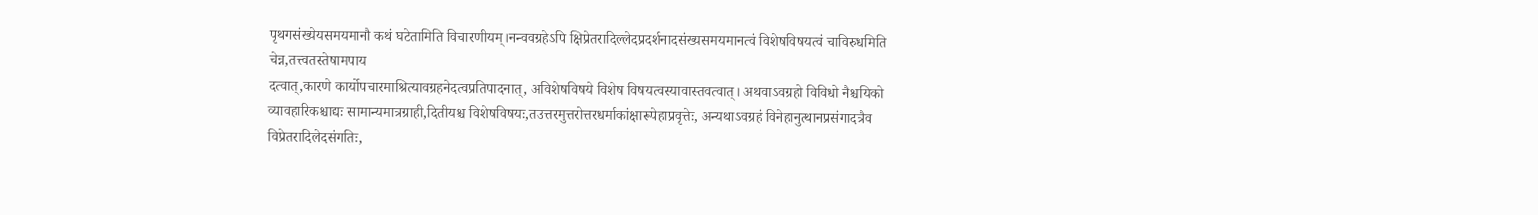पृथगसंख्येयसमयमानौ कथं घटेतामिति विचारणीयम्।नन्ववग्रहेऽपि क्षिप्रेतरादिल्लेदप्रदर्शनादसंख्यसमयमानत्वं विशेषविषयत्वं चाविरुधमिति चेन्न,तत्त्वतस्तेषामपाय
दत्वात्,कारणे कार्योपचारमाश्रित्यावग्रहनेदत्वप्रतिपादनात्, अविशेषविषये विशेष विषयत्वस्यावास्तवत्वात्। अथवाऽवग्रहो विविधो नैश्चयिको व्यावहारिकश्चाद्यः सामान्यमात्रग्राही,दितीयश्च विशेषविषयः,तउत्तरमुत्तरोत्तरधर्माकांक्षारूपेहाप्रवृत्तेः, अन्यथाऽवग्रहं विनेहानुत्थानप्रसंगादत्रैव विप्रेतरादिलेदसंगतिः,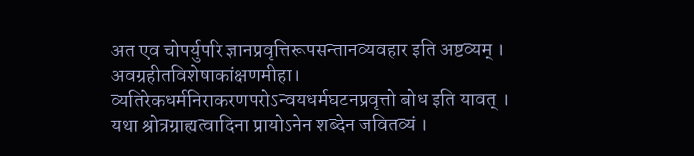अत एव चोपर्युपरि ज्ञानप्रवृत्तिरूपसन्तानव्यवहार इति अष्टव्यम् । अवग्रहीतविशेषाकांक्षणमीहा। व्यतिरेकधर्मनिराकरणपरोऽन्वयधर्मघटनप्रवृत्तो बोध इति यावत् । यथा श्रोत्रग्राह्यत्वादिना प्रायोऽनेन शब्देन जवितव्यं ।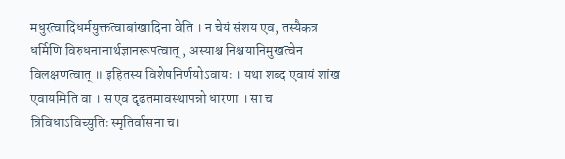मधुरत्वादिधर्मयुक्तत्वाबांखादिना वेति । न चेयं संशय एव, तस्यैकत्र धर्मिणि विरुधनानार्थज्ञानरूपत्वात् , अस्याश्च निश्चयानिमुखत्वेन विलक्षणत्वात् ॥ इहितस्य विशेषनिर्णयोऽवायः । यथा शब्द एवायं शांख एवायमिति वा । स एव दृढतमावस्थापन्नो धारणा । सा च त्रिविधाऽविच्युतिः स्मृतिर्वासना च।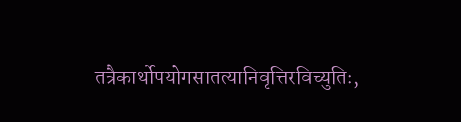तत्रैकार्थोपयोगसातत्यानिवृत्तिरविच्युतिः,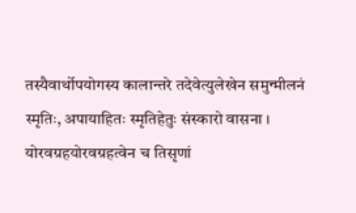तस्यैवार्थोपयोगस्य कालान्तरे तदेवेत्युलेखेन समुन्मीलनं स्मृतिः, अपायाहितः स्मृतिहेतुः संस्कारो वासना । योरवग्रहयोरवग्रहत्वेन च तिसृणां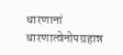धारणानां धारणात्वेनोपग्रहान्न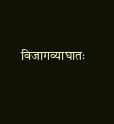विजागव्याघातः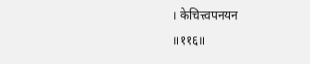। केचित्त्वपनयन
॥११६॥